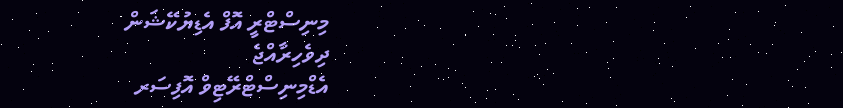މިނިސްޓްރީ އޮފް އެޑިޔުކޭޝަން
ދިވެހިރާއްޖެ
އެޑްމިނިސްޓްރޭޓިވް އޮފިސަރ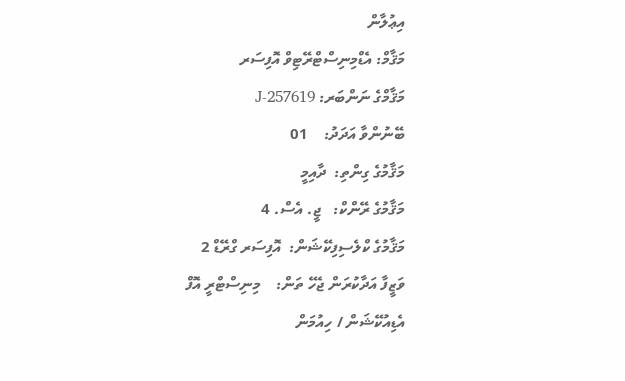އިޢުލާން
މަޤާމް: އެޑްމިނިސްޓްރޭޓިވް އޮފިސަރ
މަޤާމްގެ ނަންބަރ: J-257619
ބޭނުންވާ އަދަދު:    01
މަޤާމުގެ ގިންތި:  ދާއިމީ
މަޤާމުގެ ރޭންކް:   ޖީ. އެސް. 4
މަޤާމުގެ ކްލެސިފިކޭޝަން:  އޮފިސަރ ގްރޭޑް 2
ވަޒީފާ އަދާކުރަން ޖެހޭ ތަން:    މިނިސްޓްރީ އޮފް އެޑިއުކޭޝަން / ހިއުމަން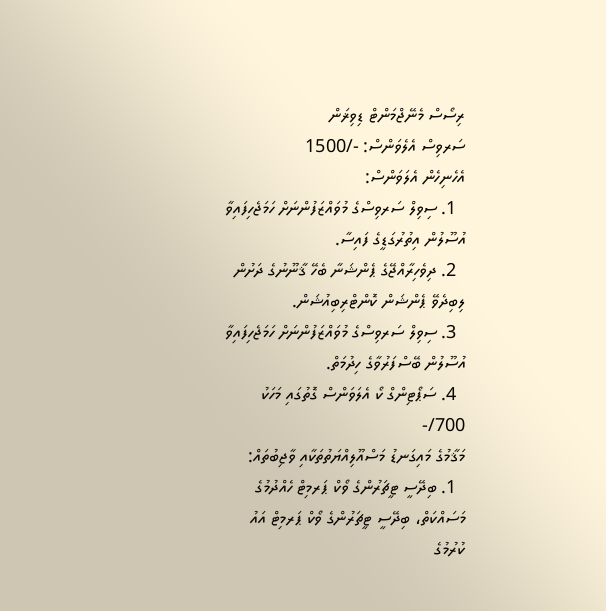ރިސޯސް މެނޭޖްމަންޓް ޑިވިޜަން
ސަރވިސް އެލެވަންސް: -/1500
އެހެނިހެން އެލަވަންސް:
  1. ސިވިލް ސަރވިސްގެ މުވައްޒަފުންނަށް ހަމަޖެހިފައިވާ އުސޫލުން އިތުރުގަޑީގެ ފައިސާ.
  2. ދިވެހިރާއްޖޭގެ ޕެންޝަނާ ބެހޭ ޤާނޫނުގެ ދަށުން ލިބިދެވޭ ޕެންޝަން ކޮންޓްރިބިއުޝަން.
  3. ސިވިލް ސަރވިސްގެ މުވައްޒަފުންނަށް ހަމަޖެހިފައިވާ އުސޫލުން ބޭސްފަރުވާގެ ހިދުމަތް.
  4. ސަޕޯޓިންގް ކޯ އެލަވަންސް ގޮތުގައި މަހަކު 700/-
މަޤާމުގެ މައިގަނޑު މަސްއޫލިއްޔަތުތަކާއި ވާޖިބުތައް:
  1. ބިދޭސީ ޓީޗަރުންގެ ވޯކް ޕަރމިޓް ހެއްދުމުގެ މަސައްކަތް، ބިދޭސީ ޓީޗަރުންގެ ވޯކް ޕަރމިޓް އައު ކުރުމުގެ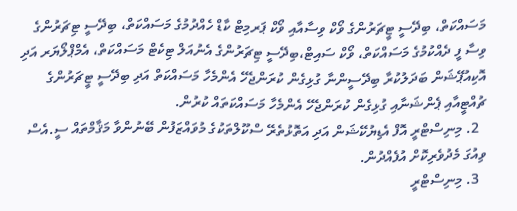މަސައްކަތް، ބިދޭސީ ޓީޗަރުންގެ ވޯކް ވިސާއާއި ވޯކް ޕަރމިޓް ކާޑް ހެއްދުމުގެ މަސައްކަތް، ބިދޭސީ ޓިޗަރުންގެ ވިސާ ފީ ދެއްކުމުގެ މަސައްކަތް، ވޯކް ސައިޓް،ބިދޭސީ ޓިޗަރުންގެ އެނުއަލް ޓިކެޓް މަސައްކަތް، އެމްޕްލޯޔަރ އަދި އޮކިއުޕޭޝަން ބަދަލުކުރާ ބިދޭސީންނާ ގުޅިގެން ކުރަންޖެހޭ އެންމެހާ މަސައްކަތް އަދި ބިދޭސީ ޓީޗަރުންގެ ޗުއްޓީއާއި ޕެންޝަނާއި ގުޅިގެން ކުރަންޖެހޭ އެންމެހާ މަސައްކަތައް ކުރުން.
  2. މިނިސްޓްރީ އޮފް އެޑިޔުކޭޝަން އަދި އަތޮޅުތެރޭ ސްކޫލްތަކުގެ މުވައްޒަފުން ބޭނުންވާ މަޤާމްތައް ސީ.އެސް ވިއުގަ މެދުވެރިކޮށް އުފެއްދުން.
  3. މިނިސްޓްރީ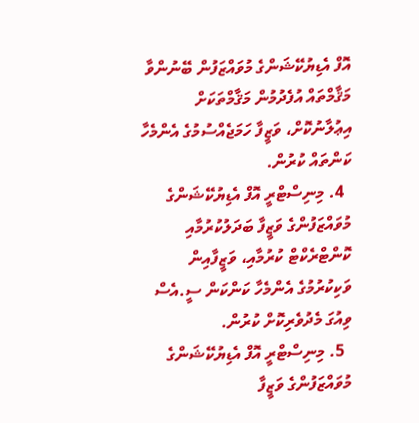އޮފް އެޑިޔުކޭޝަންގެ މުވައްޒަފުން ބޭނުންވާ މަޤާމްތައް އުފެދުމުން މަޤާމްތަކަށް އިޢުލާނުކޮށް، ވަޒީފާ ހަމަޖެއްސުމުގެ އެންމެހާ ކަންތައް ކުރުން.
  4. މިނިސްޓްރީ އޮފް އެޑިޔުކޭޝަންގެ މުވައްޒަފުންގެ ވަޒީފާ ބަދަލުކުރުމާއި ކޮންޓްރެކްޓް ކުރުމާއި، ވަޒީފާއިން ވަކިކުރުމުގެ އެންމެހާ ކަންކަން ސީ.އެސް ވިއުގަ މެދުވެރިކޮށް ކުރުން.
  5. މިނިސްޓްރީ އޮފް އެޑިޔުކޭޝަންގެ މުވައްޒަފުންގެ ވަޒީފާ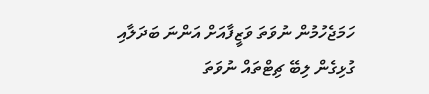ހަމަޖެހުމުން ނުވަތަ ވަޒީފާއަށް އަންނަ ބަދަލާއި ގުޅިގެން ލިބޭ ޗިޓްތައް ނުވަތަ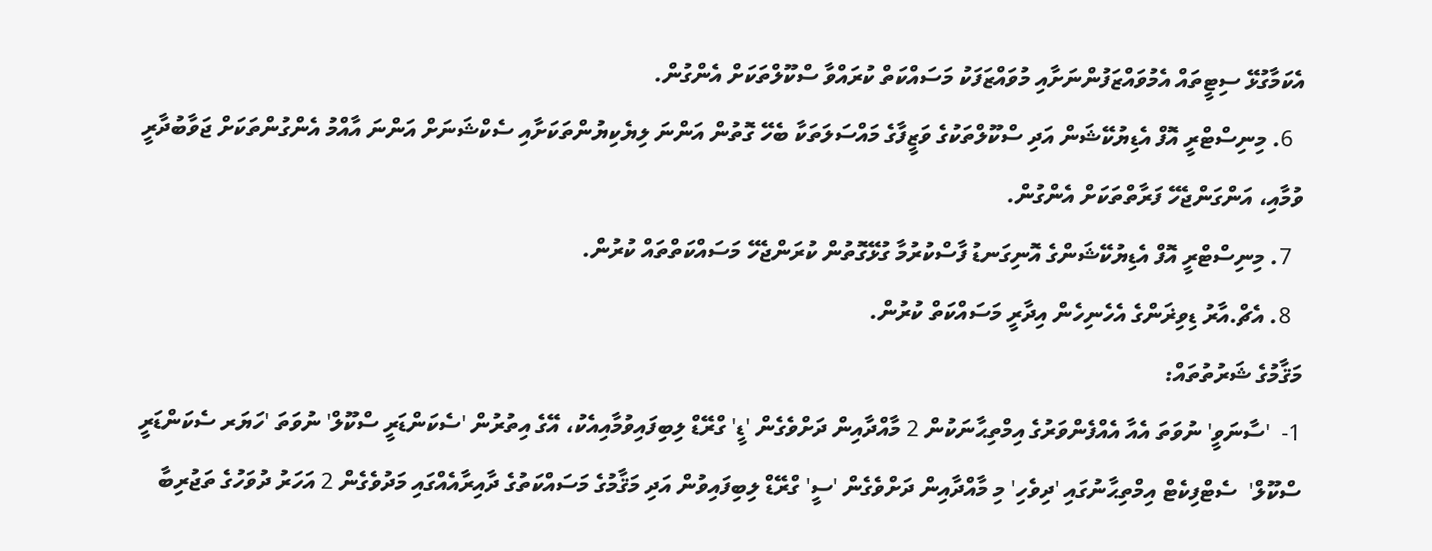އެކަމާގުޅޭ ސިޓީތައް އެމުވައްޒަފުންނަށާއި މުވައްޒަފަކު މަސައްކަތް ކުރައްވާ ސްކޫލްތަކަށް އެންގުން.
  6. މިނިސްޓްރީ އޮފް އެޑިޔުކޭޝަން އަދި ސްކޫލްތަކުގެ ވަޒީފާގެ މައްސަލަތަކާ ބެހޭ ގޮތުން އަންނަ ލިޔެކިޔުންތަކަށާއި ސެކްޝަނަށް އަންނަ އާއްމު އެންގުންތަކަށް ޖަވާބުދާރީ ވުމާއި، އަންގަންޖެހޭ ފަރާތްތަކަށް އެންގުން.
  7. މިނިސްޓްރީ އޮފް އެޑިޔުކޭޝަންގެ އޮނިގަނޑު ފާސްކުރުމާ ގުޅޭގޮތުން ކުރަންޖެހޭ މަސައްކަތްތައް ކުރުން.
  8. އެޗް.އާރު ޑިވިޜަންގެ އެހެނިހެން އިދާރީ މަސައްކަތް ކުރުން.
މަޤާމުގެ ޝަރުތުތައް:
1-  'ސާނަވީ' ނުވަތަ އެއާ އެއްފެންވަރުގެ އިމްތިޙާނަކުން 2 މާއްދާއިން ދަށްވެގެން 'ޑީ' ގްރޭޑް ލިބިފައިވުމާއިއެކު، އޭގެ އިތުރުން 'ސެކަންޑަރީ ސްކޫލް' ނުވަތަ 'ހަޔަރ ސެކަންޑަރީ ސްކޫލް'  ސެޓްފިކެޓް އިމްތިޙާނުގައި 'ދިވެހި' މި މާއްދާއިން ދަށްވެގެން 'ސީ' ގްރޭޑް ލިބިފައިވުން އަދި މަޤާމުގެ މަސައްކަތުގެ ދާއިރާއެއްގައި މަދުވެގެން 2 އަހަރު ދުވަހުގެ ތަޖުރިބާ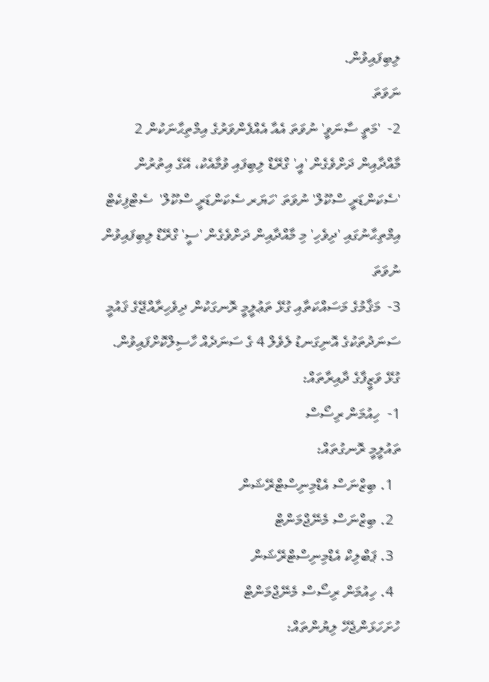ލިބިފައިވުން.
ނަވަތަ
2-  'މަތީ ސާނަވީ' ނުވަތަ އެއާ އެއްފެންވަރުގެ އިމްތިޙާނަކުން 2 މާއްދާއިން ދަށްވެގެން 'އީ' ގްރޭޑް ލިބިފައި ވުމާއެކު، އޭގެ އިތުރުން 'ސެކަންޑަރީ ސްކޫލް' ނުވަތަ 'ހަޔަރ ސެކަންޑަރީ ސްކޫލް'  ސެޓްފިކެޓް އިމްތިޙާނުގައި 'ދިވެހި' މި މާއްދާއިން ދަށްވެގެން 'ސީ' ގްރޭޑް ލިބިފައިވުން
ނުވަތަ
3-  މަޤާމުގެ މަސައްކަތާއި ގުޅޭ ތަޢުލީމީ ރޮނގަކުން ދިވެހިރާއްޖޭގެ ޤައުމީ ސަނަދުތަކުގެ އޮނިގަނޑު ލެވެލް 4 ގެ ސަނަދެއް ހާސިލްކޮށްފައިވުން.
ގުޅޭ ވަޒީފާގެ ދާއިރާތައް:
1-  ހިއުމަން ރިސޯސް
ތައުލީމީ ރޮނގުތައް:
  1. ބިޒްނަސް އެޑްމިނިސްޓްރޭޝަން
  2. ބިޒްނަސް މެނޭޖްމަންޓް
  3. ޕަބްލިކް އެޑްމިނިސްޓްރޭޝަން
  4. ހިއުމަން ރިސޯސް މެނޭޖްމަންޓް
ހުށަހަޅަންޖެހޭ ލިޔުންތައް: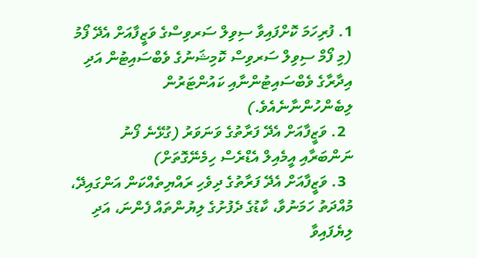1. ފުރިހަމަ ކޮށްފައިވާ ސިވިލް ސަރވިސްގެ ވަޒީފާއަށް އެދޭ ފޯމު (މި ފޯމް ސިވިލް ސަރވިސް ކޮމިޝަނުގެ ވެބްސައިޓުން އަދި އިދާރާގެ ވެބްސައިޓުންނާއި ކައުންޓަރުން ލިބެންހުންނާނެއެވެ.)
  2. ވަޒީފާއަށް އެދޭ ފަރާތުގެ ވަނަވަރު (ގުޅޭނެ ފޯނު ނަންބަރާއި އީމެއިލް އެޑްރެސް ހިމެނޭގޮތަށް)
  3. ވަޒީފާއަށް އެދޭ ފަރާތުގެ ދިވެހި ރައްޔިތެއްކަން އަންގައިދޭ، މުއްދަތު ހަމަނުވާ، ކާޑުގެ ދެފުށުގެ ލިޔުންތައް ފެންނަ، އަދި ލިޔެފައިވާ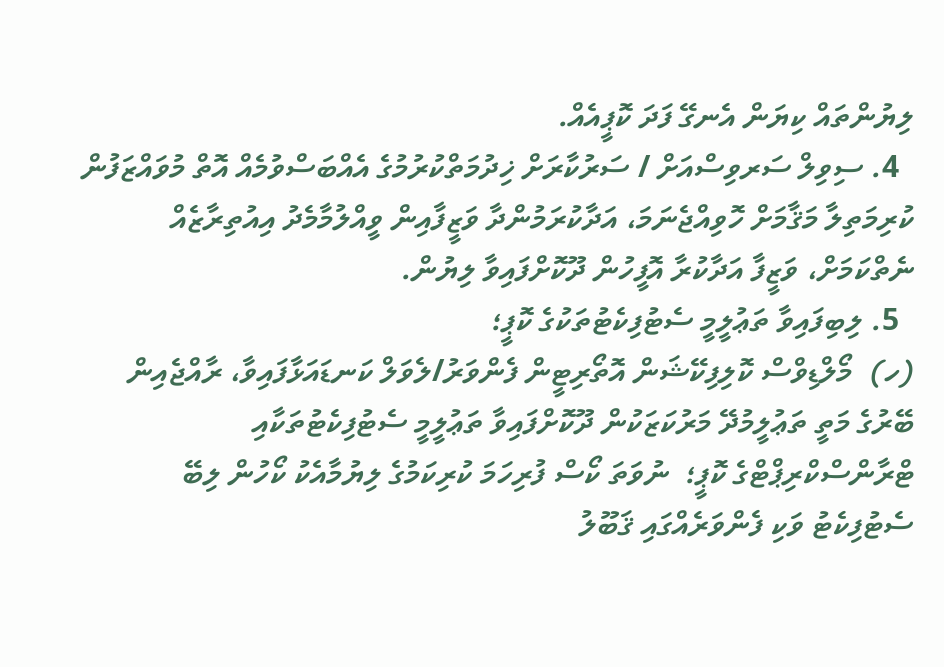ލިޔުންތައް ކިޔަން އެނގޭ ފަދަ ކޮޕީއެއް.
  4. ސިވިލް ސަރވިސްއަށް / ސަރުކާރަށް ޚިދުމަތްކުރުމުގެ އެއްބަސްވުމެއް އޮތް މުވައްޒަފުން ކުރިމަތިލާ މަޤާމަށް ހޮވިއްޖެނަމަ، އަދާކުރަމުންދާ ވަޒީފާއިން ވީއްލުމާމެދު އިއުތިރާޒެއް ނެތްކަމަށް، ވަޒީފާ އަދާކުރާ އޮފީހުން ދޫކޮށްފައިވާ ލިޔުން.
  5. ލިބިފައިވާ ތަޢުލީމީ ސެޓުފިކެޓުތަކުގެ ކޮޕީ؛
(ހ)  މޯލްޑިވްސް ކޮލިފިކޭޝަން އޮތޯރިޓީން ފެންވަރު/ލެވަލް ކަނޑައަޅާފައިވާ، ރާއްޖެއިން ބޭރުގެ މަތީ ތަޢުލީމުދޭ މަރުކަޒަކުން ދޫކޮށްފައިވާ ތަޢުލީމީ ސެޓުފިކެޓުތަކާއި ޓްރާންސްކްރިޕްޓްގެ ކޮޕީ؛  ނުވަތަ ކޯސް ފުރިހަމަ ކުރިކަމުގެ ލިޔުމާއެކު ކޯހުން ލިބޭ ސެޓުފިކެޓު ވަކި ފެންވަރެއްގައި ޤަބޫލު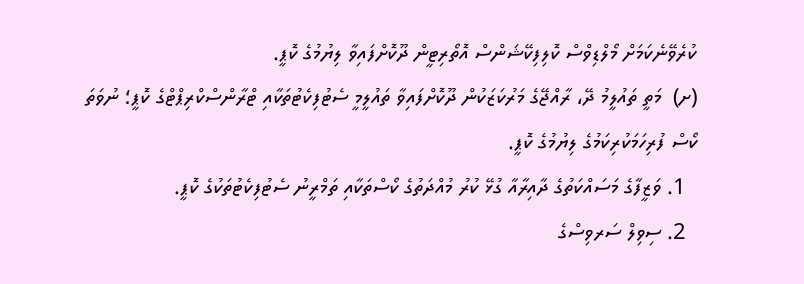ކުރެވޭނެކަމަށް މޯލްޑިވްސް ކޮލިފިކޭޝަންސް އޮތޯރިޓީން ދޫކޮށްފައިވާ ލިޔުމުގެ ކޮޕީ.
(ށ)  މަތީ ތައުލީމު ދޭ، ރާއްޖޭގެ މަރުކަޒަކުން ދޫކޮށްފައިވާ ތައުލީމީ ސެޓުފިކެޓުތަކާއި ޓްރާންސްކްރިޕްޓްގެ ކޮޕީ؛ ނުވަތަ ކޯސް ފުރިހަމަކުރިކަމުގެ ލިޔުމުގެ ކޮޕީ.
  1. ވަޒީފާގެ މަސައްކަތުގެ ދާއިރާއާ ގުޅޭ ކުރު މުއްދަތުގެ ކޯސްތަކާއި ތަމްރީނު ސެޓުފިކެޓުތަކުގެ ކޮޕީ.
  2. ސިވިލް ސަރވިސްގެ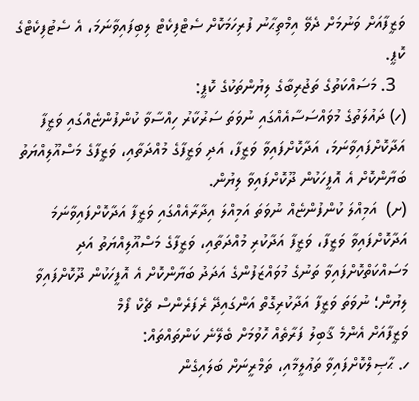ވަޒީފާއަށް ވަނުމަށް ދެވޭ އިމްތިޙާނު ފުރިހަމަކޮށް ސެޓްފިކެޓް ލިބިފައިވާނަމަ، އެ ސެޓުފިކެޓްގެ ކޮޕީ.
  3. މަސައްކަތުގެ ތަޖުރިބާގެ ލިޔުންތަކުގެ ކޮޕީ:
(ހ) ދައުލަތުގެ މުވައްސަސާއެއްގައި ނުވަތަ ސަރުކާރު ހިއްސާވާ ކުންފުންޏެއްގައި ވަޒީފާ އަދާކޮށްފައިވާނަމަ، އަދާކޮށްފައިވާ ވަޒީފާ، އަދި ވަޒީފާގެ މުއްދަތާއި، ވަޒީފާގެ މަސްއޫލިއްޔަތު ބަޔާންކޮށް އެ އޮފީހަކުން ދޫކޮށްފައިވާ ލިޔުން.
(ށ)  އަމިއްލަ ކުންފުންޏެއް ނުވަތަ އަމިއްލަ އިދާރާއެއްގައި ވަޒީފާ އަދާކޮށްފައިވާނަމަ އަދާކޮށްފައިވާ ވަޒީފާ، ވަޒީފާ އަދާކުރި މުއްދަތާއި، ވަޒީފާގެ މަސްއޫލިއްޔަތު އަދި މަސައްކަތްކޮށްފައިވާ ތަނުގެ މުވައްޒަފުންގެ އަދަދު ބަޔާންކޮށް އެ އޮފީހަކުން ދޫކޮށްފައިވާ ލިޔުން؛ ނުވަތަ ވަޒީފާ އަދާކުރިގޮތް އަންގައިދޭ ރެފަރެންސް ޗެކް ފޯމް
ވަޒީފާއަށް އެންމެ ޤާބިލު ފަރާތެއް ހޮވުމަށް ބެލޭނެ ކަންތައްތައް:
ހ. ޙާޞިލްކޮށްފައިވާ ތަޢުލީމާއި، ތަމްރީނަށް ބަލައިގެން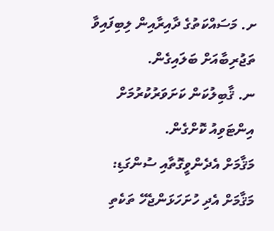ށ. މަސައްކަތުގެ ދާއިރާއިން ލިބިފައިވާ ތަޖުރިބާއަށް ބަލައިގެން.
ނ. ޤާބިލުކަން ކަށަވަރުކުރުމަށް އިންޓަވިއު ކޮށްގެން.
މަޤާމަށް އެދެންވީގޮތާއި ސުންގަޑި:
މަޤާމަށް އެދި ހުށަހަޅަންޖެހޭ ތަކެތި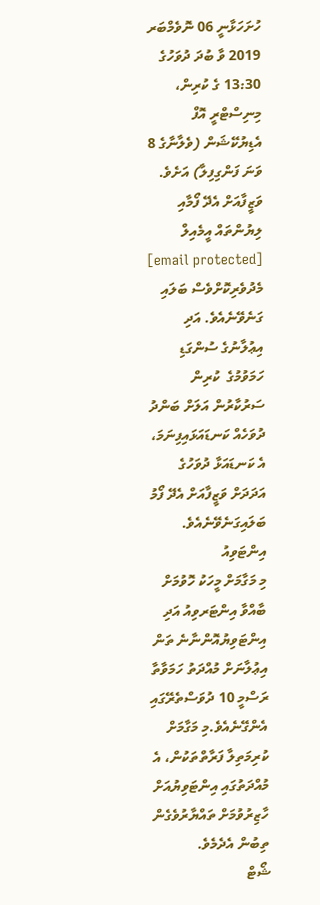ހުށަހަޅާނީ 06 ނޮވެމްބަރ 2019 ވާ ބުދަ ދުވަހުގެ 13:30 ގެ ކުރިން، މިނިސްޓްރީ އޮފް އެޑިޔުކޭޝަން (ވެލާނާގެ 8 ވަނަ ފަންގިފިލާ) އަށެވެ. ވަޒީފާއަށް އެދޭ ފޯމާއި ލިޔުންތައް އީމެއިލް [email protected] މެދުވެރިކޮށްވެސް ބަލައި ގަނެވޭނެއެވެ. އަދި އިޢުލާނުގެ ސުންގަޑި ހަމަވުމުގެ  ކުރިން ސަރުކާރުން އަލަށް ބަންދު ދުވަހެއް ކަނޑައަޅައިފިނަމަ، އެ ކަނޑައަޅާ ދުވަހުގެ އަދަދަށް ވަޒީފާއަށް އެދޭ ފޯމު ބަލައިގަނެވޭނެއެވެ.
އިންޓަވިއު
މި މަގާމަށް މީހަކު ހޮވުމަށް ބާއްވާ އިންޓަރވިއު އަދި އިންޓަވިޔުއޮންނާނެ ތަން އިޢުލާނަށް މުއްދަތު ހަމަވާތާ ރަސްމީ 10 ދުވަސްތެރޭގައި އެންގޭނެއެވެ.މި މަގާމަށް ކުރިމަތިލާ ފަރާތްތަކުން، އެ މުއްދަތުގައި އިންޓަވިޔުއަށް ހާޒިރުވުމަށް ތައްޔާރުވެގެން ތިބުން އެދެމެވެ.
ޝޯޓް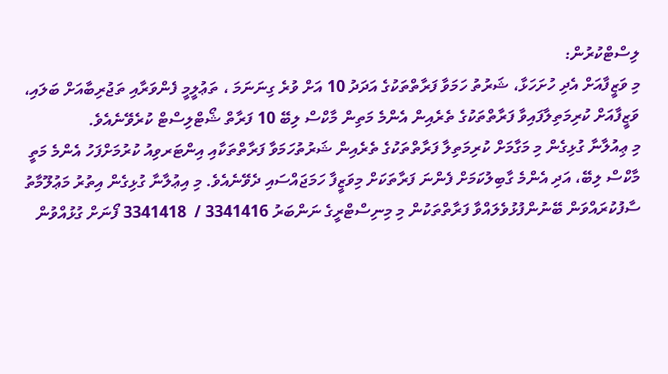ލިސްޓްކުރުން:
މި ވަޒީފާއަށް އެދި ހުށަހަޅާ، ޝަރުތު ހަމަވާ ފަރާތްތަކުގެ އަދަދު 10 އަށް ވުރެ ގިނަނަމަ ، ތަޢުލީމީ ފެންވަރާއި ތަޖުރިބާއަށް ބަލައި، ވަޒީފާއަށް ކުރިމަތިލާފައިވާ ފަރާތްތަކުގެ ތެރެއިން އެންމެ މަތިން މާކްސް ލިބޭ 10 ފަރާތް ޝޯޓްލިސްޓް ކުރެވޭނެއެވެ.
މި ޢިއުލާނާ ގުޅިގެން މި މަގާމަށް ކުރިމަތިލާ ފަރާތްތަކުގެ ތެރެއިން ޝަރުތުހަމަވާ ފަރާތްތަކާއި އިންޓަރވިއު ކުރުމަށްފަހު އެންމެ މަތީ މާކްސް ލިބޭ، އަދި އެންމެ ގާބިލުކަމަށް ފެންނަ ފަރާތަކަށް މިވަޒީފާ ހަމަޖައްސައި ދެވޭނެއެވެ. މި އިޢުލާނާ ގުޅިގެން އިތުރު މަޢުލޫމާތު ސާފުކުރައްވަން ބޭނުންފުޅުވެލައްވާ ފަރާތްތަކުން މި މިނިސްޓްރީގެ ނަންބަރު 3341416 /  3341418 ފޯނަށް ގުޅުއްވުން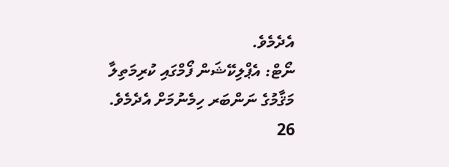އެދެމެވެ.
ނޯޓް: އެޕްލިކޭޝަން ފޯމްގައި ކުރިމަތިލާ މަޤާމުގެ ނަންބަރ ހިމެނުމަށް އެދެމެވެ.
26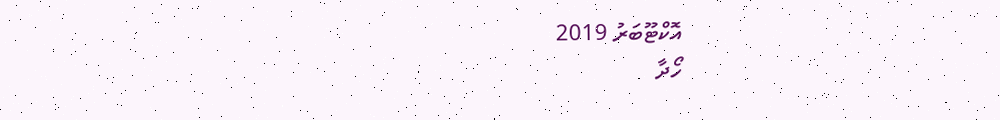އޮކްޓޫބަރު 2019
ހޯދާ